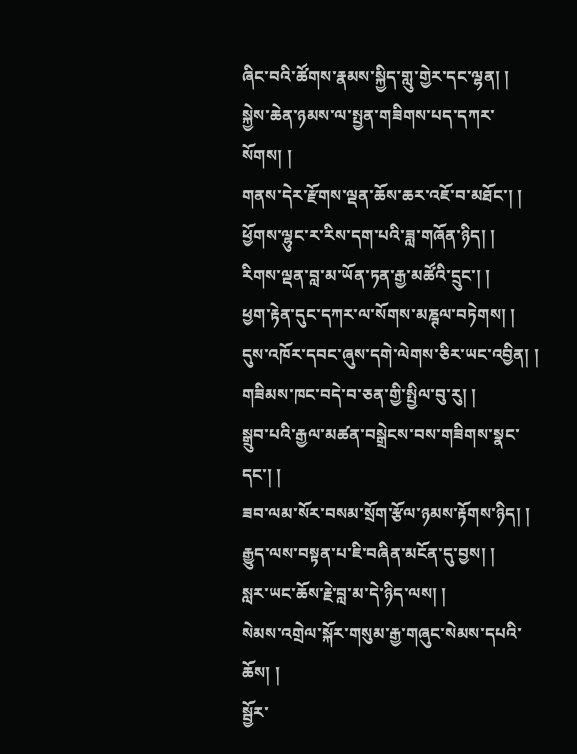ཞིང་བའི་ཚོགས་རྣམས་སྐྱིད་གླུ་གྱེར་དང་ལྷན། །
སྐྱེས་ཆེན་ཉམས་ལ་སྤྱན་གཟིགས་པད་དཀར་སོགས། །
གནས་དེར་རྫོགས་ལྡན་ཆོས་ཆར་འཇོ་བ་མཐོང་། །
ཕྱོགས་ལྷུང་ར་རིས་དག་པའི་ཟླ་གཞོན་ཉིད། །
རིགས་ལྡན་བླ་མ་ཡོན་ཏན་རྒྱ་མཚོའི་དྲུང་། །
ཕྱག་རྟེན་དུང་དཀར་ལ་སོགས་མཎྚལ་བཏེགས། །
དུས་འཁོར་དབང་ཞུས་དགེ་ལེགས་ཅིར་ཡང་འབྱིན། །
གཟིམས་ཁང་བདེ་བ་ཅན་གྱི་སྤྱིལ་བུ་རུ། །
སྒྲུབ་པའི་རྒྱལ་མཚན་བསྒྲེངས་བས་གཟིགས་སྣང་དང་། །
ཟབ་ལམ་སོར་བསམ་སྲོག་རྩོལ་ཉམས་རྟོགས་ཉིད། །
རྒྱུད་ལས་བསྟན་པ་ཇི་བཞིན་མངོན་དུ་བྱས། །
སླར་ཡང་ཆོས་རྗེ་བླ་མ་དེ་ཉིད་ལས། །
སེམས་འགྲེལ་སྐོར་གསུམ་རྒྱ་གཞུང་སེམས་དཔའི་ཆོས། །
སྦྱོར་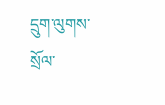དྲུག་ལུགས་སྲོལ་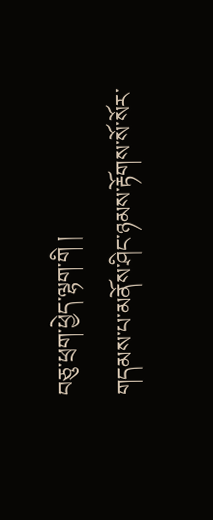བཅུ་ཕྲག་ཕྱེད་ལྷག་གི །
གདམས་པ་མནོས་ཤིང་ཉམས་རྟོགས་སོ་སོར་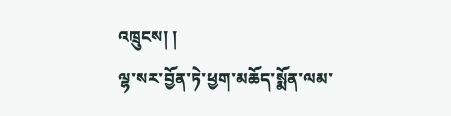འཁྲུངས། །
ལྷ་སར་བྱོན་ཏེ་ཕྱག་མཆོད་སྨོན་ལམ་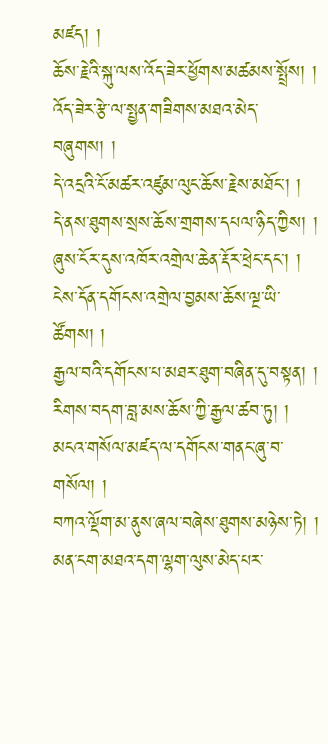མཛད། །
ཆོས་རྗེའི་སྐུ་ལས་འོད་ཟེར་ཕྱོགས་མཚམས་སྤྲོས། །
འོད་ཟེར་རྩེ་ལ་སྤྱན་གཟིགས་མཐའ་མེད་བཞུགས། །
དེ་འདྲའི་ངོ་མཚར་འཛུམ་ལུང་ཆོས་རྗེས་མཐོང་། །
དེ་ནས་ཐུགས་སྲས་ཆོས་གྲགས་དཔལ་ཉིད་ཀྱིས། །
ཞུས་ངོར་དུས་འཁོར་འགྲེལ་ཆེན་རྡོར་ཕྲེང་དང་། །
ངེས་དོན་དགོངས་འགྲེལ་བྱམས་ཆོས་ལྔ་ཡི་ཚོགས། །
རྒྱལ་བའི་དགོངས་པ་མཐར་ཐུག་བཞིན་དུ་བསྟན། །
རིགས་བདག་བླ་མས་ཆོས་ཀྱི་རྒྱལ་ཚབ་ཏུ། །
མངའ་གསོལ་མཛད་ལ་དགོངས་གནང་ཞུ་བ་གསོལ། །
བཀའ་ལྡོག་མ་ནུས་ཞལ་བཞེས་ཐུགས་མཉེས་ཏེ། །
མན་ངག་མཐའ་དག་ལྷག་ལུས་མེད་པར་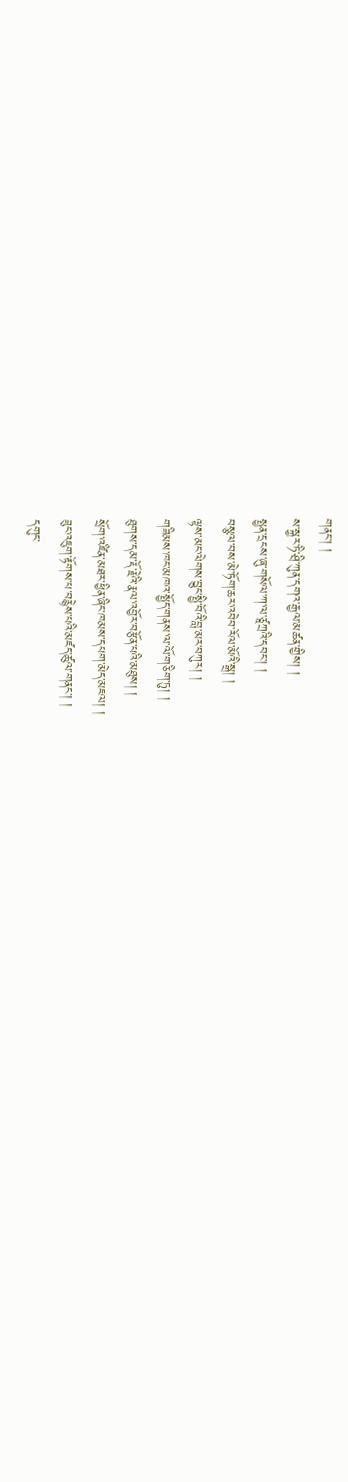གནང་། །
ས་སྐྱར་ཏི་ཤྲི་ཀུན་དགའ་རྒྱལ་མཚན་གྱིས། །
སྤྱན་དྲངས་ཞུ་གསོལ་ཀ་ལ་ཙཱཀྲའི་དབང་། །
བསྩལ་བས་མེ་ཏོག་ཆར་འབེབ་རོལ་མོའི་སྒྲ། །
ལྟས་མང་ལེགས་བྱུང་སྤྱི་བོའི་བླ་མར་བཀུར། །
གཟིམས་ཁང་མཁའ་སྤྱོད་གནས་ལ་ལོ་གཅིག་ཏུ། །
ཐུགས་དམ་རྡོ་རྗེའི་རྣལ་འབྱོར་བརྩོན་པའི་མཐུས། །
སྲོག་འཛིན་མཐར་ཕྱིན་ཞིང་ཁམས་དཔག་མེད་མཇལ། །
ཟུང་འཇུག་རྟོགས་པ་བརྙེས་པའི་མཛད་ཚུལ་གནང་། །
དགུང་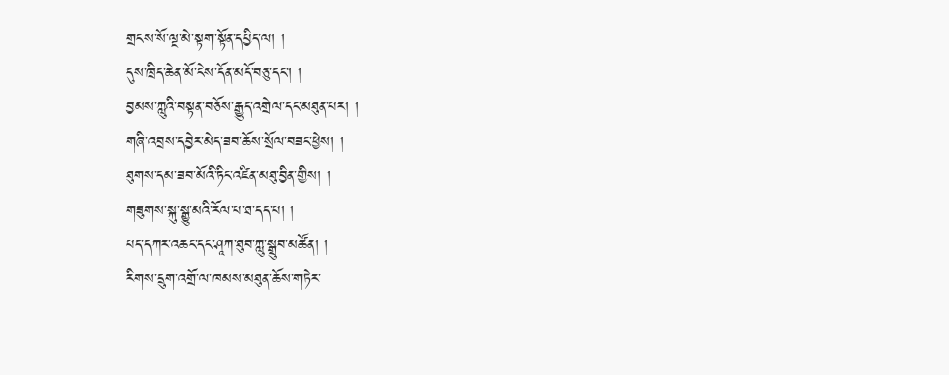གྲངས་སོ་ལྔ་མེ་སྟག་སྟོན་དཔྱིད་ལ། །
དུས་ཁྲིད་ཆེན་མོ་ངེས་དོན་མདོ་བཅུ་དང་། །
བྱམས་ཀླུའི་བསྟན་བཅོས་རྒྱུད་འགྲེལ་དང་མཐུན་པར། །
གཞི་འབྲས་དབྱེར་མེད་ཟབ་ཆོས་སྲོལ་བཟང་ཕྱེས། །
ཐུགས་དམ་ཟབ་མོའི་ཏིང་འཛིན་མཐུ་བྱིན་གྱིས། །
གཟུགས་སྐུ་སྒྱུ་མའི་རོལ་པ་ཐ་དད་པ། །
པད་དཀར་འཆང་དང་ཤཱཀ་ཐུབ་ཀླུ་སྒྲུབ་མཚོན། །
རིགས་དྲུག་འགྲོ་ལ་ཁམས་མཐུན་ཆོས་གཏེར་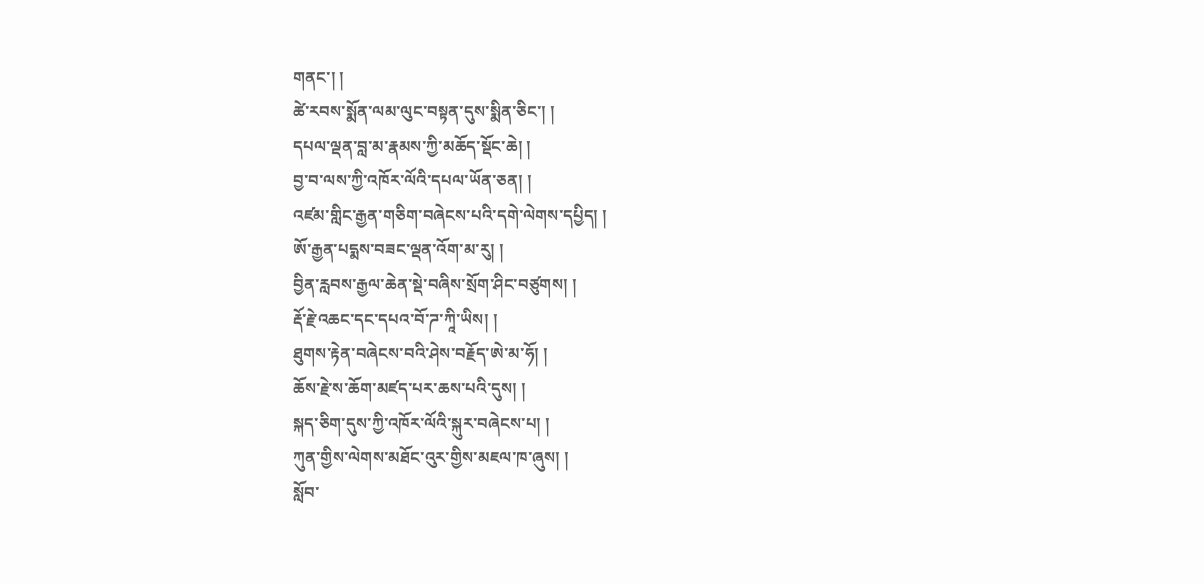གནང་། །
ཚེ་རབས་སྨོན་ལམ་ལུང་བསྟན་དུས་སྨིན་ཅིང་། །
དཔལ་ལྡན་བླ་མ་རྣམས་ཀྱི་མཆོད་སྡོང་ཆེ། །
བྱ་བ་ལས་ཀྱི་འཁོར་ལོའི་དཔལ་ཡོན་ཅན། །
འཛམ་གླིང་རྒྱན་གཅིག་བཞེངས་པའི་དགེ་ལེགས་དཔྱིད། །
ཨོ་རྒྱན་པདྨས་བཟང་ལྡན་འོག་མ་རུ། །
བྱིན་རླབས་རྒྱལ་ཆེན་སྡེ་བཞིས་སྲོག་ཤིང་བཙུགས། །
རྡོ་རྗེ་འཆང་དང་དཔའ་བོ་ཌ་ཀཱི་ཡིས། །
ཐུགས་རྟེན་བཞེངས་བའི་ཤེས་བརྗོད་ཨེ་མ་ཧོ། །
ཆོས་རྗེ་ས་ཆོག་མཛད་པར་ཆས་པའི་དུས། །
སྐད་ཅིག་དུས་ཀྱི་འཁོར་ལོའི་སྐུར་བཞེངས་པ། །
ཀུན་གྱིས་ལེགས་མཐོང་འུར་གྱིས་མཇལ་ཁ་ཞུས། །
སློབ་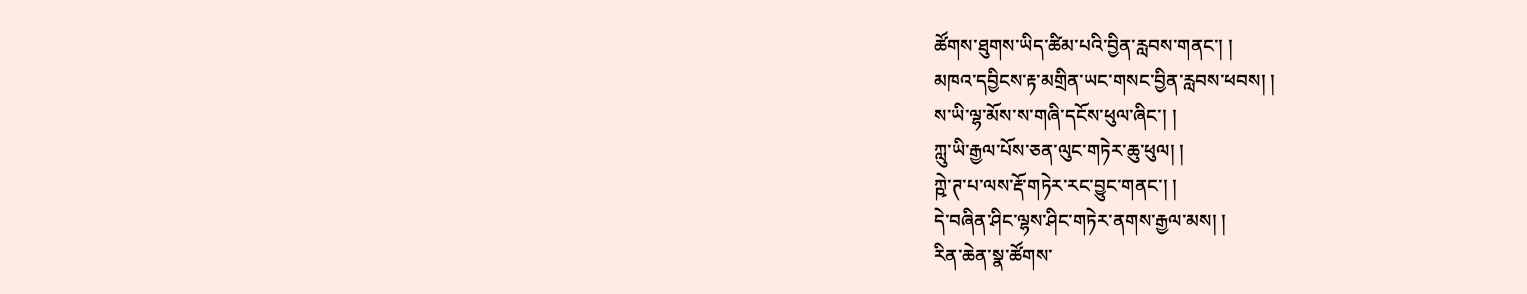ཚོགས་ཐུགས་ཡིད་ཚིམ་པའི་བྱིན་རླབས་གནང་། །
མཁའ་དབྱིངས་རྟ་མགྲིན་ཡང་གསང་བྱིན་རླབས་ཕབས། །
ས་ཡི་ལྷ་མོས་ས་གཞི་དངོས་ཕུལ་ཞིང་། །
ཀླུ་ཡི་རྒྱལ་པོས་ཅན་ལུང་གཏེར་ཆུ་ཕུལ། །
ཀྵེ་ཊ་པ་ལས་རྡོ་གཏེར་རང་བྱུང་གནང་། །
དེ་བཞིན་ཤིང་ལྷས་ཤིང་གཏེར་ནགས་རྒྱལ་མས། །
རིན་ཆེན་སྣ་ཚོགས་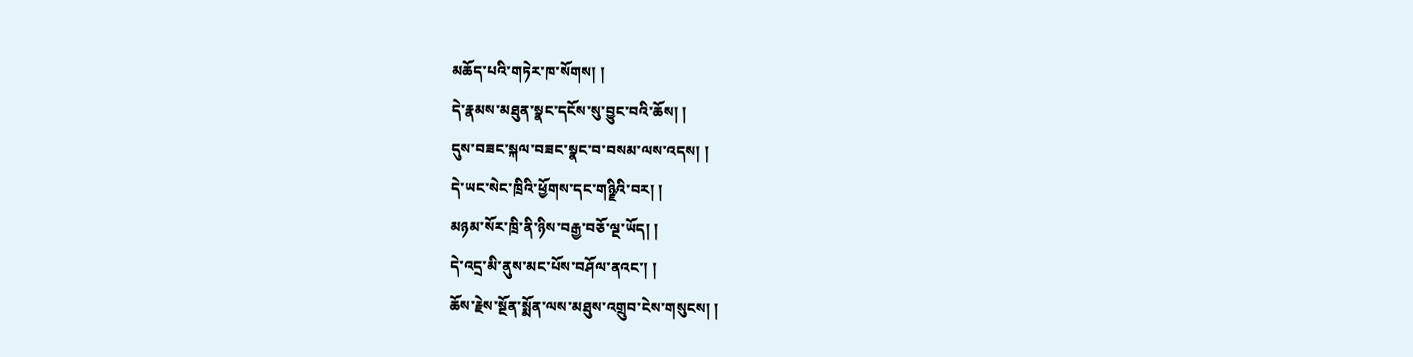མཆོད་པའི་གཏེར་ཁ་སོགས། །
དེ་རྣམས་མཐུན་སྣང་དངོས་སུ་བྱུང་བའི་ཆོས། །
དུས་བཟང་སྐལ་བཟང་སྣང་བ་བསམ་ལས་འདས། །
དེ་ཡང་སེང་ཁྲིའི་ཕྱོགས་དང་གཉྫིའི་བར། །
མཉམ་སོར་ཁྲི་ནི་ཉིས་བརྒྱ་བཅོ་ལྔ་ཡོད། །
དེ་འདྲ་མི་ནུས་མང་པོས་བཤོལ་ནའང་། །
ཆོས་རྗེས་སྔོན་སྨོན་ལས་མཐུས་འགྲུབ་ངེས་གསུངས། །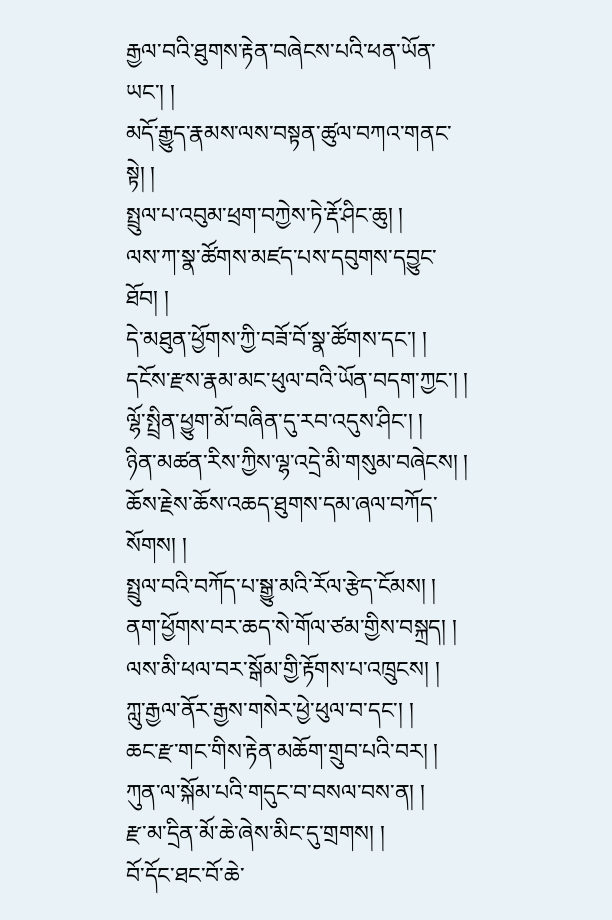རྒྱལ་བའི་ཐུགས་རྟེན་བཞེངས་པའི་ཕན་ཡོན་ཡང་། །
མདོ་རྒྱུད་རྣམས་ལས་བསྟན་ཚུལ་བཀའ་གནང་སྟེ། །
སྤྲུལ་པ་འབུམ་ཕྲག་བཀྱེས་ཏེ་རྡོ་ཤིང་ཆུ། །
ལས་ཀ་སྣ་ཚོགས་མཛད་པས་དབུགས་དབྱུང་ཐོབ། །
དེ་མཐུན་ཕྱོགས་ཀྱི་བཟོ་བོ་སྣ་ཚོགས་དང་། །
དངོས་རྫས་རྣམ་མང་ཕུལ་བའི་ཡོན་བདག་ཀྱང་། །
ལྷོ་སྤྲིན་ཕྱུག་མོ་བཞིན་དུ་རབ་འདུས་ཤིང་། །
ཉིན་མཚན་རིས་ཀྱིས་ལྷ་འདྲེ་མི་གསུམ་བཞེངས། །
ཆོས་རྗེས་ཆོས་འཆད་ཐུགས་དམ་ཞལ་བཀོད་སོགས། །
སྤྲུལ་བའི་བཀོད་པ་སྒྱུ་མའི་རོལ་རྩེད་ངོམས། །
ནག་ཕྱོགས་བར་ཆད་སེ་གོལ་ཙམ་གྱིས་བསྐྲད། །
ལས་མི་ཕལ་བར་སྒོམ་གྱི་རྟོགས་པ་འཁྲུངས། །
ཀླུ་རྒྱལ་ནོར་རྒྱས་གསེར་ཕྱེ་ཕུལ་བ་དང་། །
ཆང་རྫ་གང་གིས་རྟེན་མཆོག་གྲུབ་པའི་བར། །
ཀུན་ལ་སྐོམ་པའི་གདུང་བ་བསལ་བས་ན། །
རྫ་མ་དྲིན་མོ་ཆེ་ཞེས་མིང་དུ་གྲགས། །
བོ་དོང་ཐང་བོ་ཆེ་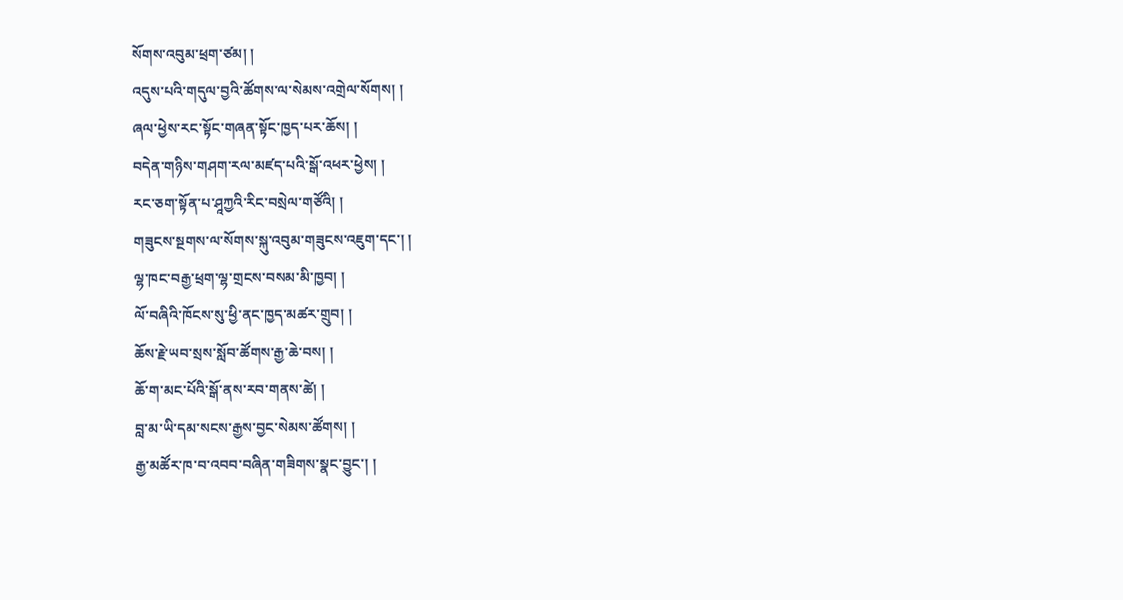སོགས་འབུམ་ཕྲག་ཙམ། །
འདུས་པའི་གདུལ་བྱའི་ཚོགས་ལ་སེམས་འགྲེལ་སོགས། །
ཞལ་ཕྱེས་རང་སྟོང་གཞན་སྟོང་ཁྱད་པར་ཆོས། །
བདེན་གཉིས་གཤག་རལ་མཛད་པའི་སྒོ་འཕར་ཕྱེས། །
རང་ཅག་སྟོན་པ་ཤཱཀྱའི་རིང་བསྲེལ་གཙོའི། །
གཟུངས་སྔགས་ལ་སོགས་སྐུ་འབུམ་གཟུངས་འཇུག་དང་། །
ལྷ་ཁང་བརྒྱ་ཕྲག་ལྷ་གྲངས་བསམ་མི་ཁྱབ། །
ལོ་བཞིའི་ཁོངས་སུ་ཕྱི་ནང་ཁྱད་མཚར་གྲུབ། །
ཆོས་རྗེ་ཡབ་སྲས་སློབ་ཚོགས་རྒྱ་ཆེ་བས། །
ཆོ་ག་མང་པོའི་སྒོ་ནས་རབ་གནས་ཚེ། །
བླ་མ་ཡི་དམ་སངས་རྒྱས་བྱང་སེམས་ཚོགས། །
རྒྱ་མཚོར་ཁ་བ་འབབ་བཞིན་གཟིགས་སྣང་བྱུང་། །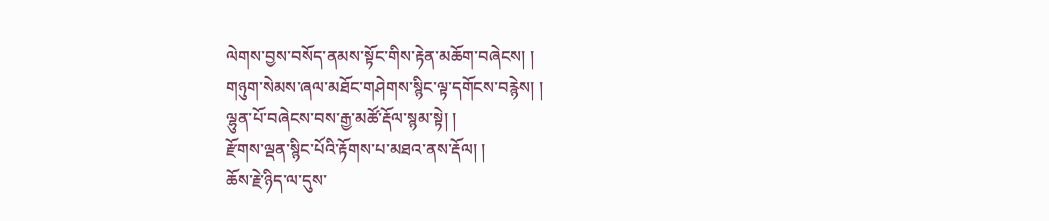ལེགས་བྱས་བསོད་ནམས་སྟོང་གིས་རྟེན་མཆོག་བཞེངས། །
གཉུག་སེམས་ཞལ་མཐོང་གཤེགས་སྙིང་ལྟ་དགོངས་བརྙེས། །
ལྷུན་པོ་བཞེངས་བས་རྒྱ་མཚོ་རྡོལ་སྙམ་སྟེ། །
རྫོགས་ལྡན་སྙིང་པོའི་རྟོགས་པ་མཐའ་ནས་རྡོལ། །
ཆོས་རྗེ་ཉིད་ལ་དུས་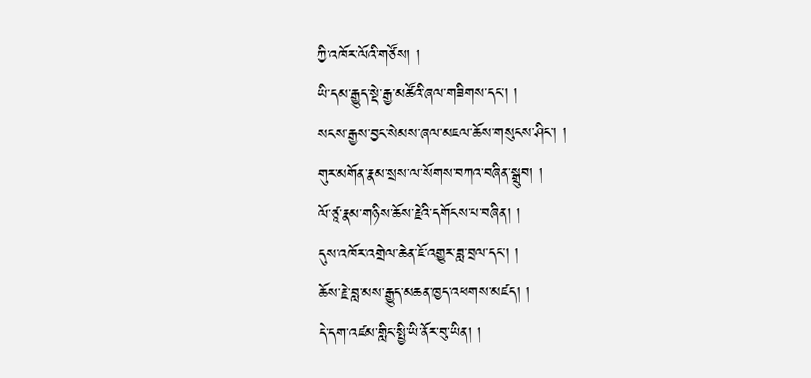ཀྱི་འཁོར་ལོའི་གཙོས། །
ཡི་དམ་རྒྱུད་སྡེ་རྒྱ་མཚོའི་ཞལ་གཟིགས་དང་། །
སངས་རྒྱས་བྱང་སེམས་ཞལ་མཇལ་ཆོས་གསུངས་ཤིང་། །
གུར་མགོན་རྣམ་སྲས་ལ་སོགས་བཀའ་བཞིན་སྒྲུབ། །
ལོ་ཙཱ་རྣམ་གཉིས་ཆོས་རྗེའི་དགོངས་པ་བཞིན། །
དུས་འཁོར་འགྲེལ་ཆེན་ཇོ་འགྱུར་ཟླ་བྲལ་དང་། །
ཆོས་རྗེ་བླ་མས་རྒྱུད་མཆན་ཁྱད་འཕགས་མཛད། །
དེ་དག་འཛམ་གླིང་སྤྱི་ཡི་ནོར་བུ་ཡིན། །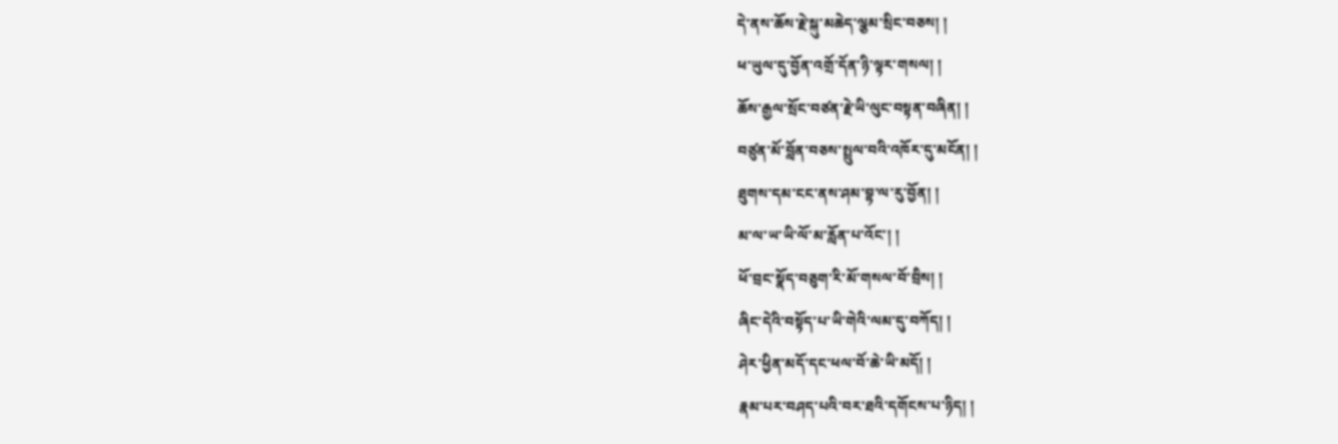དེ་ནས་ཆོས་རྗེ་སྐུ་མཆེད་ལྕམ་སྲིང་བཅས། །
ཕ་ཡུལ་དུ་བྱོན་འགྲོ་དོན་ཉི་ལྟར་གསལ། །
ཆོས་རྒྱལ་སྲོང་བཙན་རྗེ་ཡི་ལུང་བསྟན་བཞིན། །
བཙུན་མོ་བློན་བཅས་སྤྲུལ་བའི་འཁོར་དུ་མངོན། །
ཐུགས་དམ་ངང་ནས་ཤམ་བྷ་ལ་རུ་བྱོན། །
མ་ལ་ཡ་ཡི་ལོ་མ་རློན་པ་འོང་། །
ཕོ་བྲང་སྣོད་བཅུག་རི་མོ་གསལ་བོ་བྲིས། །
ཞིང་དེའི་བསྟོད་པ་ཡི་གེའི་ལམ་དུ་བཀོད། །
ཤེར་ཕྱིན་མདོ་དང་ཕལ་བོ་ཆེ་ཡི་མདོ། །
རྣམ་པར་བཤད་པའི་བར་ཐའི་དགོངས་པ་ཉིད། །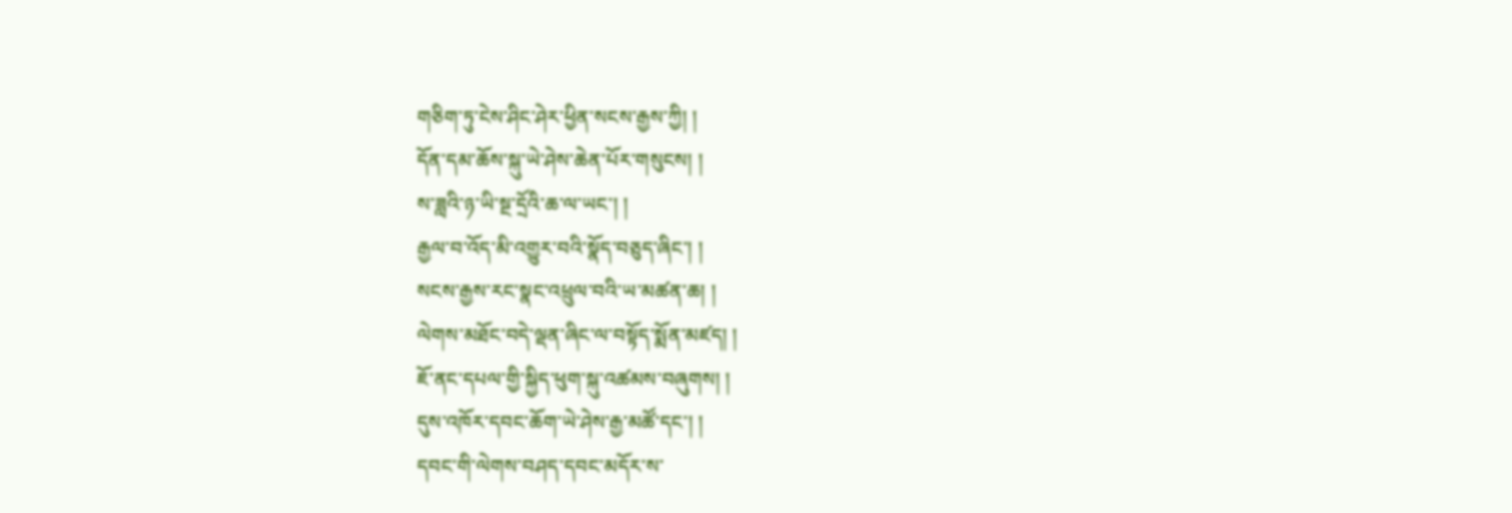གཅིག་ཏུ་ངེས་ཤིང་ཤེར་ཕྱིན་སངས་རྒྱས་ཀྱི། །
དོན་དམ་ཆོས་སྐུ་ཡེ་ཤེས་ཆེན་པོར་གསུངས། །
ས་ཟླའི་ཉ་ཡི་སྔ་དྲོའི་ཆ་ལ་ཡང་། །
རྒྱལ་བ་འོད་མི་འགྱུར་བའི་སྣོད་བཅུད་ཞིང་། །
སངས་རྒྱས་རང་སྣང་འཕྲུལ་བའི་ཡ་མཚན་ཆ། །
ལེགས་མཐོང་བདེ་ལྡན་ཞིང་ལ་བསྟོད་སྨོན་མཛད། །
ཇོ་ནང་དཔལ་གྱི་སྐྱིད་ཕུག་སྐུ་འཚམས་བཞུགས། །
དུས་འཁོར་དབང་ཆོག་ཡེ་ཤེས་རྒྱ་མཚོ་དང་། །
དབང་གི་ལེགས་བཤད་དབང་མདོར་ས་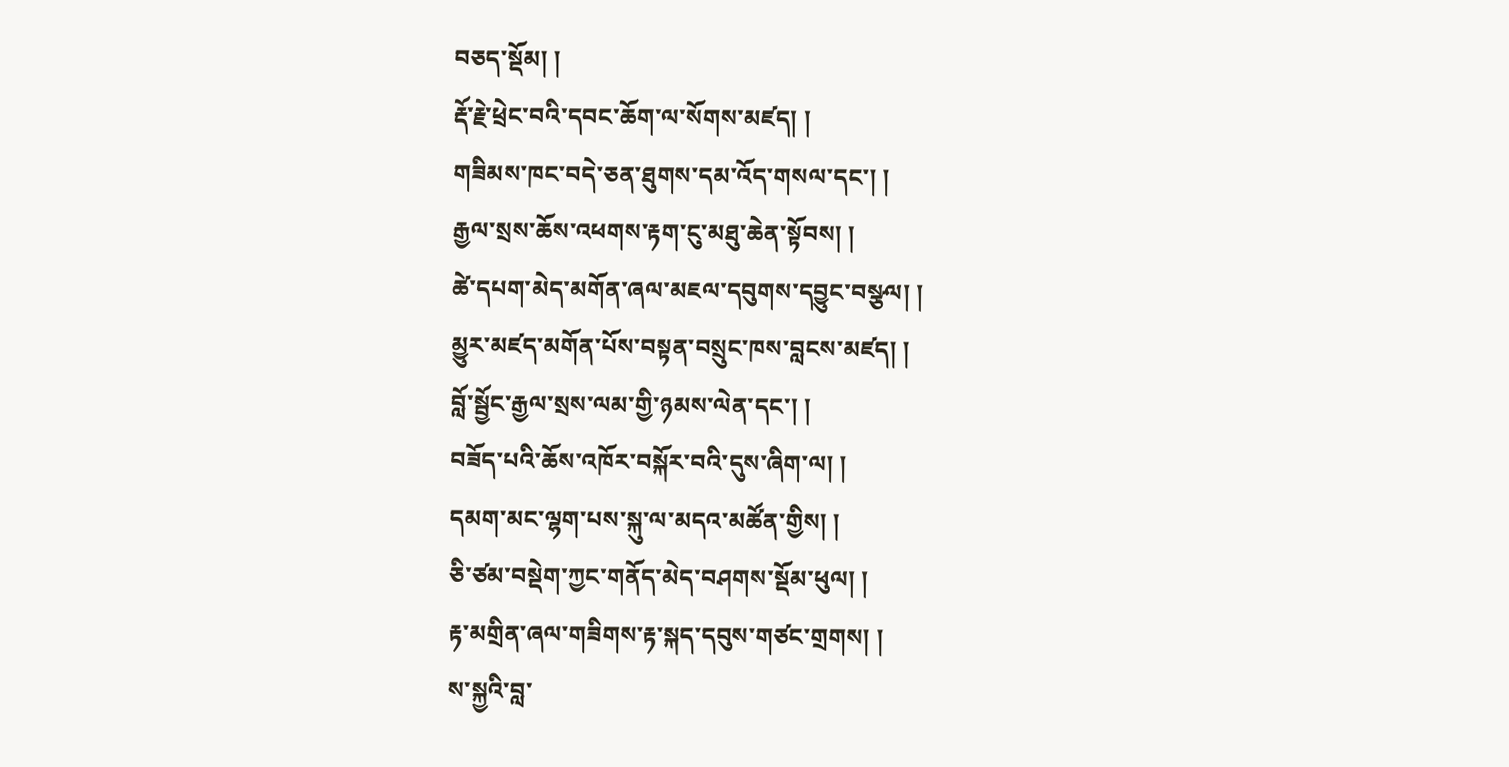བཅད་སྡོམ། །
རྡོ་རྗེ་ཕྲེང་བའི་དབང་ཆོག་ལ་སོགས་མཛད། །
གཟིམས་ཁང་བདེ་ཅན་ཐུགས་དམ་འོད་གསལ་དང་། །
རྒྱལ་སྲས་ཆོས་འཕགས་རྟག་ངུ་མཐུ་ཆེན་སྟོབས། །
ཚེ་དཔག་མེད་མགོན་ཞལ་མཇལ་དབུགས་དབྱུང་བསྩལ། །
མྱུར་མཛད་མགོན་པོས་བསྟན་བསྲུང་ཁས་བླངས་མཛད། །
བློ་སྦྱོང་རྒྱལ་སྲས་ལམ་གྱི་ཉམས་ལེན་དང་། །
བཟོད་པའི་ཆོས་འཁོར་བསྐོར་བའི་དུས་ཞིག་ལ། །
དམག་མང་ལྷག་པས་སྐུ་ལ་མདའ་མཚོན་གྱིས། །
ཅི་ཙམ་བསྡེག་ཀྱང་གནོད་མེད་བཤགས་སྡོམ་ཕུལ། །
རྟ་མགྲིན་ཞལ་གཟིགས་རྟ་སྐད་དབུས་གཙང་གྲགས། །
ས་སྐྱའི་བླ་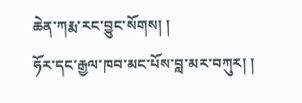ཆེན་ཀརྨ་རང་བྱུང་སོགས། །
ཧོར་དང་རྒྱལ་ཁབ་མང་པོས་བླ་མར་བཀུར། །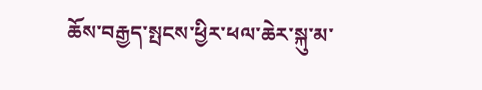ཆོས་བརྒྱད་སྤངས་ཕྱིར་ཕལ་ཆེར་སྐུ་མ་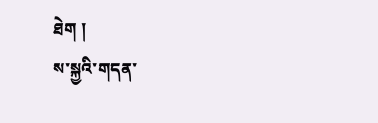ཐེག །
ས་སྐྱའི་གདན་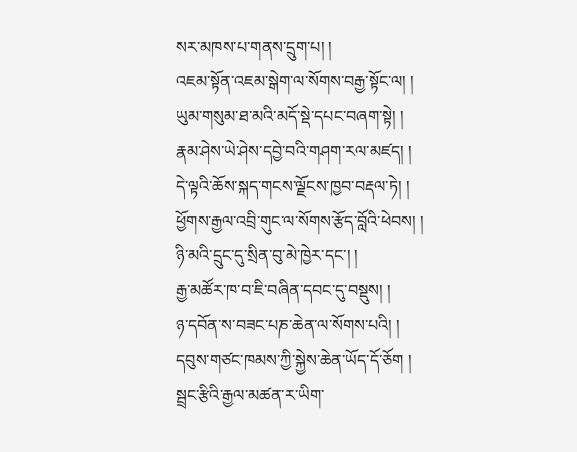སར་མཁས་པ་གནས་དྲུག་པ། །
འཇམ་སྟོན་འཇམ་སྒེག་ལ་སོགས་བརྒྱ་སྟོང་ལ། །
ཡུམ་གསུམ་ཐ་མའི་མདོ་སྡེ་དཔང་བཞག་སྟེ། །
རྣམ་ཤེས་ཡེ་ཤེས་དབྱེ་བའི་གཤག་རལ་མཛད། །
དེ་ལྟའི་ཆོས་སྐད་གངས་ལྗོངས་ཁྱབ་བརྡལ་ཏེ། །
ཕྱོགས་རྒྱལ་འབྲི་གུང་ལ་སོགས་རྩོད་བློའི་ཕེབས། །
ཉི་མའི་དྲུང་དུ་སྲིན་བུ་མེ་ཁྱེར་དང་། །
རྒྱ་མཚོར་ཁ་བ་ཇི་བཞིན་དབང་དུ་བསྡུས། །
ཉ་དབོན་ས་བཟང་པཎ་ཆེན་ལ་སོགས་པའི། །
དབུས་གཙང་ཁམས་ཀྱི་སྐྱེས་ཆེན་ཡོད་དོ་ཅོག །
སྦྲང་རྩིའི་རྒྱལ་མཚན་ར་ཡིག་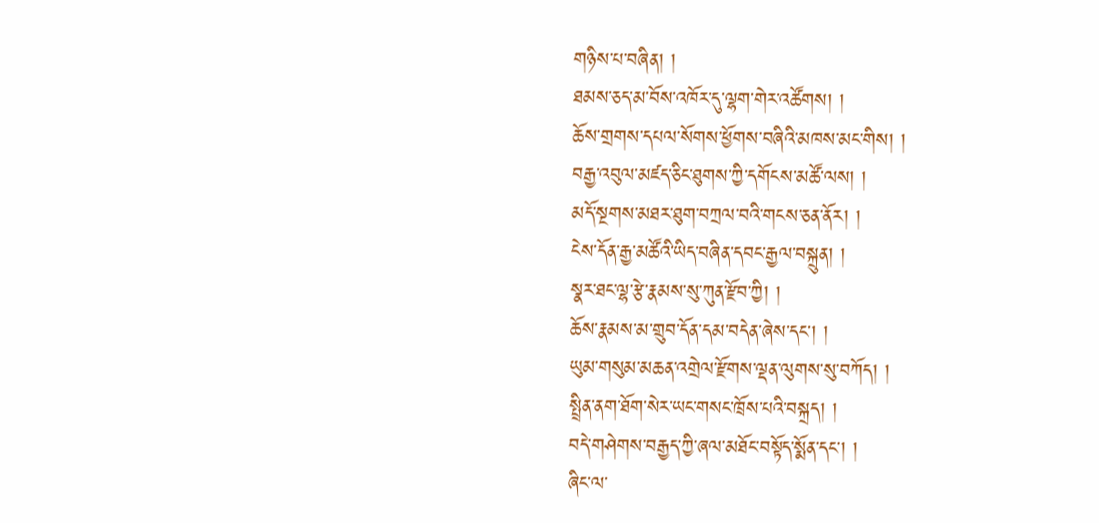གཉིས་པ་བཞིན། །
ཐམས་ཅད་མ་བོས་འཁོར་དུ་ལྷག་གེར་འཚོགས། །
ཆོས་གྲགས་དཔལ་སོགས་ཕྱོགས་བཞིའི་མཁས་མང་གིས། །
བརྒྱ་འབུལ་མཛད་ཅིང་ཐུགས་ཀྱི་དགོངས་མཚོ་ལས། །
མདོ་སྔགས་མཐར་ཐུག་བཀྲལ་བའི་གངས་ཅན་ནོར། །
ངེས་དོན་རྒྱ་མཚོའི་ཡིད་བཞིན་དབང་རྒྱལ་བསྐྲུན། །
སྣར་ཐང་ལྷ་རྩེ་རྣམས་སུ་ཀུན་རྫོབ་ཀྱི། །
ཆོས་རྣམས་མ་གྲུབ་དོན་དམ་བདེན་ཞེས་དང་། །
ཡུམ་གསུམ་མཆན་འགྲེལ་རྫོགས་ལྡན་ལུགས་སུ་བཀོད། །
སྤྲིན་ནག་ཐོག་སེར་ཡང་གསང་ཁྲོས་པའི་བསྐྲད། །
བདེ་གཤེགས་བརྒྱད་ཀྱི་ཞལ་མཐོང་བསྟོད་སྨོན་དང་། །
ཞིང་ལ་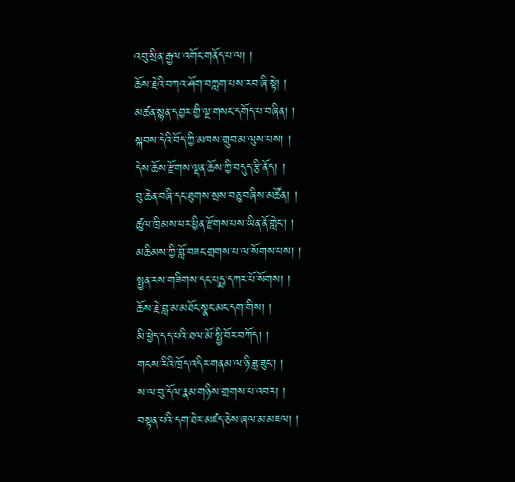འབུ་སྲིན་རྒྱལ་འགོང་གནོད་པ་ལ། །
ཆོས་རྗེའི་བཀའ་ཤོག་བཀླག་པས་རབ་ཞི་སྟེ། །
མཚན་སྙན་དབྱར་གྱི་ལྔ་གསང་དགོད་པ་བཞིན། །
སྐབས་དེའི་བོད་ཀྱི་མཁས་གྲུབ་མ་ལུས་པས། །
དེས་ཆོས་རྫོགས་ལྡན་ཆོས་ཀྱི་བདུད་རྩི་ནོད། །
བུ་ཆེན་བཞི་དང་ཐུགས་སྲས་བཅུ་བཞིས་མཚོན། །
ཚུལ་ཁྲིམས་ཕར་ཕྱིན་རྫོགས་པས་ཡིན་ནོ་གླེང་། །
མཆིམས་ཀྱི་བློ་བཟང་གྲགས་པ་ལ་སོགས་པས། །
སྤྱན་རས་གཟིགས་དང་པདྨ་དཀར་པོ་སོགས། །
ཆོས་རྗེ་བླ་མ་མཐོང་སྣང་མང་དག་གིས། །
མི་ཕྱེད་དད་པའི་ཐལ་མོ་སྤྱི་བོར་བཀོད། །
གངས་རིའི་ཁྲོད་འདིར་གནམ་ལ་ཉི་ཟླ་ཟུང་། །
ས་ལ་བུ་དོལ་རྣམ་གཉིས་གྲགས་པ་འབར། །
བསྟན་པའི་དག་ཐེར་མཛད་ཅེས་ཞལ་མ་མཇལ། །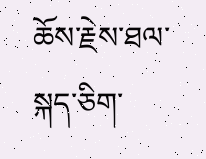ཆོས་རྗེས་ཐལ་སྐད་ཅིག་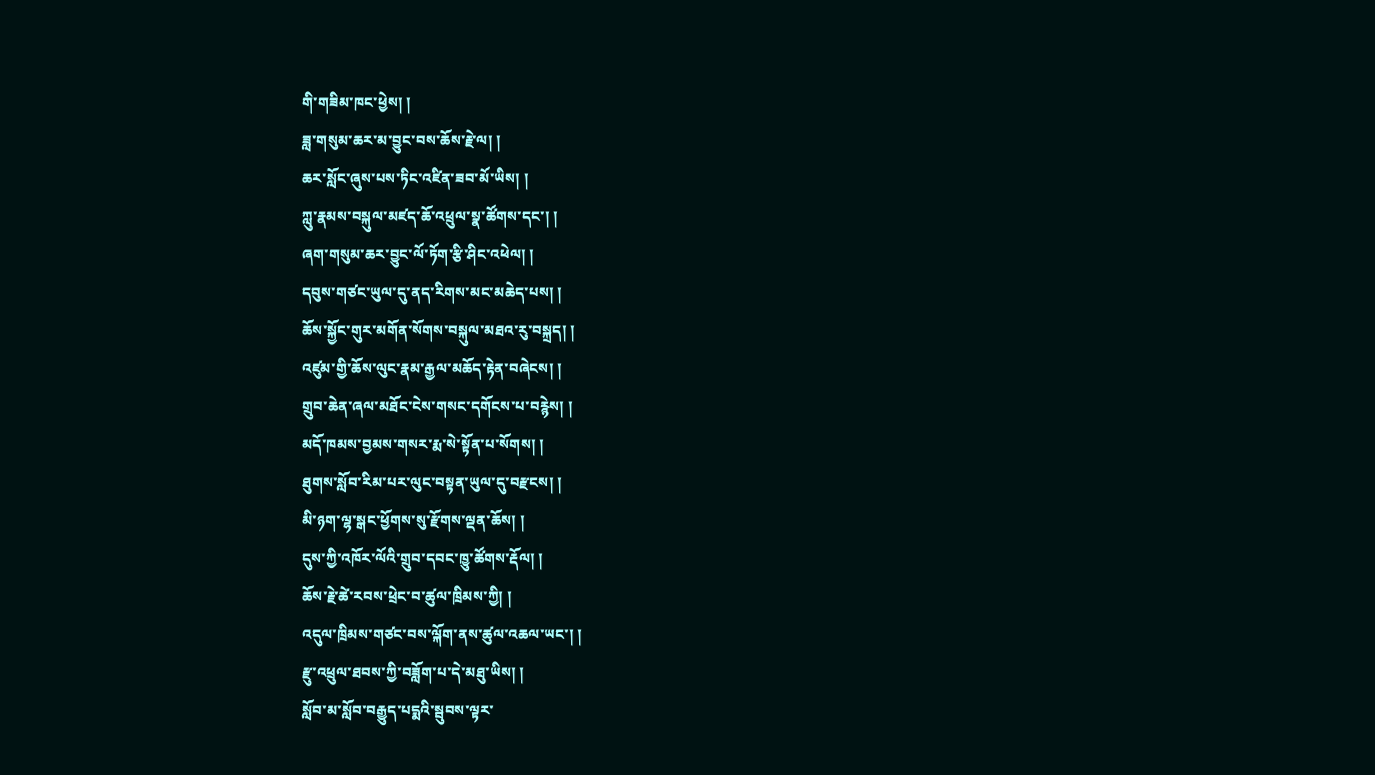གི་གཟིམ་ཁང་ཕྱེས། །
ཟླ་གསུམ་ཆར་མ་བྱུང་བས་ཆོས་རྗེ་ལ། །
ཆར་སློང་ཞུས་པས་ཏིང་འཛིན་ཟབ་མོ་ཡིས། །
ཀླུ་རྣམས་བསྐུལ་མཛད་ཆོ་འཕྲུལ་སྣ་ཚོགས་དང་། །
ཞག་གསུམ་ཆར་བྱུང་ལོ་ཏོག་རྩི་ཤིང་འཕེལ། །
དབུས་གཙང་ཡུལ་དུ་ནད་རིགས་མང་མཆེད་པས། །
ཆོས་སྐྱོང་གུར་མགོན་སོགས་བསྐུལ་མཐའ་རུ་བསྐྲད། །
འཛུམ་གྱི་ཆོས་ལུང་རྣམ་རྒྱལ་མཆོད་རྟེན་བཞེངས། །
གྲུབ་ཆེན་ཞལ་མཐོང་ངེས་གསང་དགོངས་པ་བརྙེས། །
མདོ་ཁམས་བྱམས་གསར་རྨ་སེ་སྟོན་པ་སོགས། །
ཐུགས་སློབ་རིམ་པར་ལུང་བསྟན་ཡུལ་དུ་བརྫངས། །
མི་ཉག་ལྷ་སྒང་ཕྱོགས་སུ་རྫོགས་ལྡན་ཆོས། །
དུས་ཀྱི་འཁོར་ལོའི་གྲུབ་དབང་ཁྱུ་ཚོགས་རྡོལ། །
ཆོས་རྗེ་ཚེ་རབས་ཕྲེང་བ་ཚུལ་ཁྲིམས་ཀྱི། །
འདུལ་ཁྲིམས་གཙང་བས་ལྐོག་ནས་ཚུལ་འཆལ་ཡང་། །
རྫུ་འཕྲུལ་ཐབས་ཀྱི་བཟློག་པ་དེ་མཐུ་ཡིས། །
སློབ་མ་སློབ་བརྒྱུད་པདྨའི་སྦུབས་ལྟར་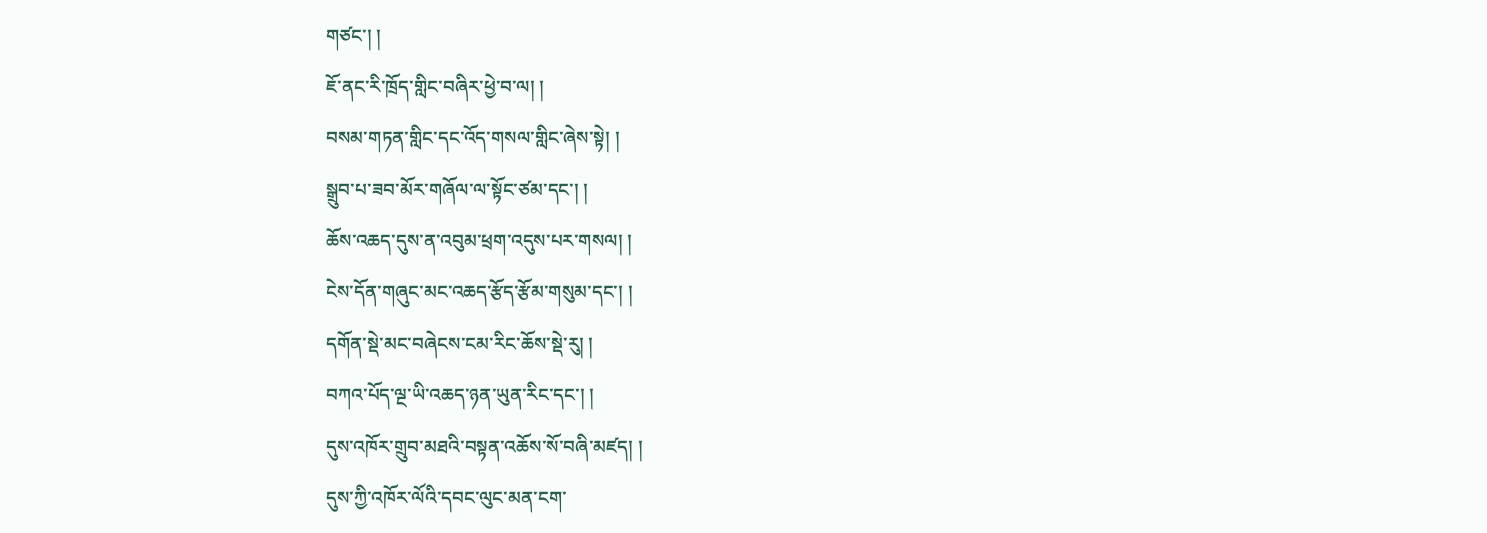གཙང་། །
ཇོ་ནང་རི་ཁྲོད་གླིང་བཞིར་ཕྱེ་བ་ལ། །
བསམ་གཏན་གླིང་དང་འོད་གསལ་གླིང་ཞེས་སྟེ། །
སྒྲུབ་པ་ཟབ་མོར་གཞོལ་ལ་སྟོང་ཙམ་དང་། །
ཆོས་འཆད་དུས་ན་འབུམ་ཕྲག་འདུས་པར་གསལ། །
ངེས་དོན་གཞུང་མང་འཆད་རྩོད་རྩོམ་གསུམ་དང་། །
དགོན་སྡེ་མང་བཞེངས་ངམ་རིང་ཆོས་སྡེ་རུ། །
བཀའ་པོད་ལྔ་ཡི་འཆད་ཉན་ཡུན་རིང་དང་། །
དུས་འཁོར་གྲུབ་མཐའི་བསྟན་འཆོས་སོ་བཞི་མཛད། །
དུས་ཀྱི་འཁོར་ལོའི་དབང་ལུང་མན་ངག་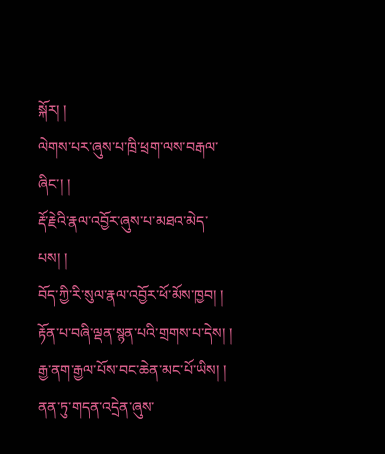སྐོར། །
ལེགས་པར་ཞུས་པ་ཁྲི་ཕྲག་ལས་བརྒལ་ཞིང་། །
རྡོ་རྗེའི་རྣལ་འབྱོར་ཞུས་པ་མཐའ་མེད་པས། །
བོད་ཀྱི་རི་སུལ་རྣལ་འབྱོར་ཕོ་མོས་ཁྱབ། །
རྟོན་པ་བཞི་ལྡན་སྙན་པའི་གྲགས་པ་དེས། །
རྒྱ་ནག་རྒྱལ་པོས་བང་ཆེན་མང་པོ་ཡིས། །
ནན་ཏུ་གདན་འདྲེན་ཞུས་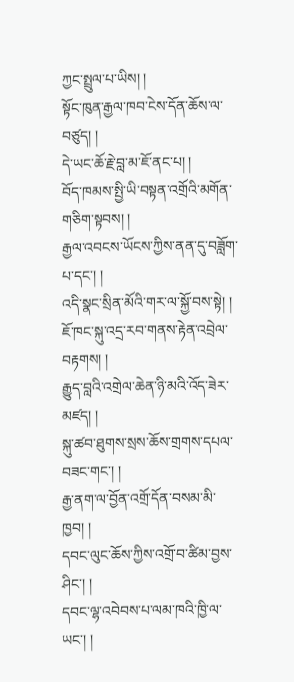ཀྱང་སྤྲུལ་པ་ཡིས། །
སྟོང་ཁུན་རྒྱལ་ཁབ་ངེས་དོན་ཆོས་ལ་བཙུད། །
དེ་ཡང་ཆོ་རྗེ་བླ་མ་ཇོ་ནང་པ། །
བོད་ཁམས་སྤྱི་ཡི་བསྟན་འགྲོའི་མགོན་གཅིག་སྟབས། །
རྒྱལ་འབངས་ཡོངས་ཀྱིས་ནན་དུ་བཟློག་པ་དང་། །
འདི་སྣང་སྲིན་མོའི་གར་ལ་སྐྱོ་བས་སྟེ། །
ཇོ་ཁང་སྐུ་འདྲ་རབ་གནས་རྟེན་འབྲེལ་བརྟགས། །
རྒྱུད་བླའི་འགྲེལ་ཆེན་ཉི་མའི་འོད་ཟེར་མཛད། །
སྐུ་ཚབ་ཐུགས་སྲས་ཆོས་གྲགས་དཔལ་བཟང་གང་། །
རྒྱ་ནག་ལ་བྱོན་འགྲོ་དོན་བསམ་མི་ཁྱབ། །
དབང་ལུང་ཆོས་ཀྱིས་འགྲོ་བ་ཚིམ་བྱས་ཤིང་། །
དབང་ལྷ་འབེབས་པ་ལམ་ཁའི་ཁྱི་ལ་ཡང་། །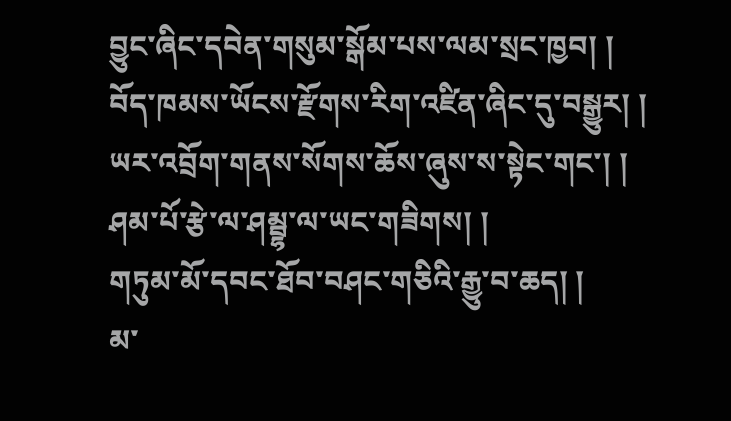བྱུང་ཞིང་དབེན་གསུམ་སྒོམ་པས་ལམ་སྲང་ཁྱབ། །
བོད་ཁམས་ཡོངས་རྫོགས་རིག་འཛིན་ཞིང་དུ་བསྒྱུར། །
ཡར་འབྲོག་གནས་སོགས་ཆོས་ཞུས་ས་སྟེང་གང་། །
ཤམ་པོ་རྩེ་ལ་ཤམྦྷ་ལ་ཡང་གཟིགས། །
གཏུམ་མོ་དབང་ཐོབ་བཤང་གཅིའི་རྒྱུ་བ་ཆད། །
མ་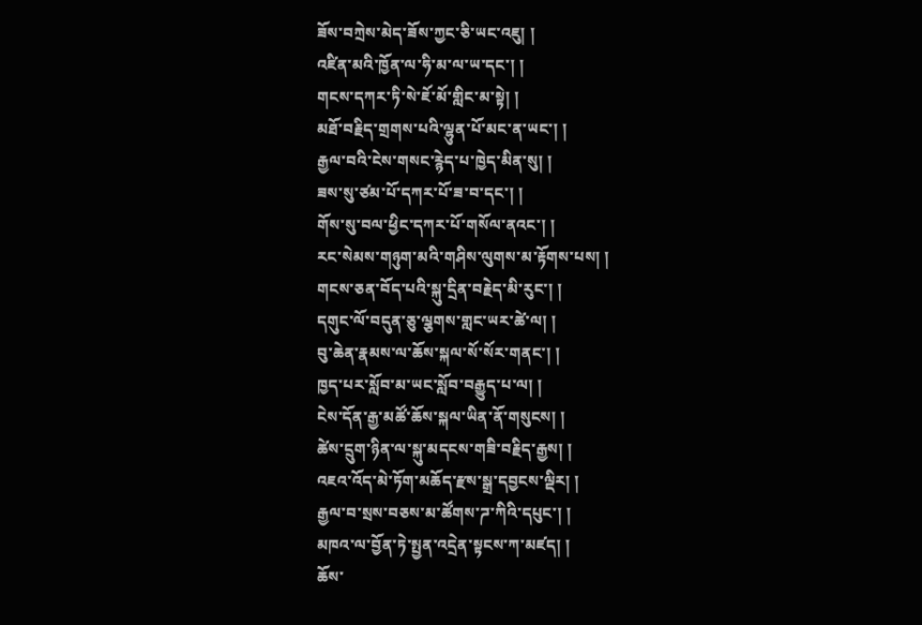ཟོས་བཀྲེས་མེད་ཟོས་ཀྱང་ཅི་ཡང་འཇུ། །
འཛིན་མའི་ཁྱོན་ལ་ཧི་མ་ལ་ཡ་དང་། །
གངས་དཀར་ཏི་སེ་ཇོ་མོ་གླིང་མ་སྟེ། །
མཐོ་བརྗིད་གྲགས་པའི་ལྷུན་པོ་མང་ན་ཡང་། །
རྒྱལ་བའི་ངེས་གསང་རྙེད་པ་ཁྱེད་མིན་སུ། །
ཟས་སུ་ཙམ་པོ་དཀར་པོ་ཟ་བ་དང་། །
གོས་སུ་བལ་ཕྱིང་དཀར་པོ་གསོལ་ནའང་། །
རང་སེམས་གཉུག་མའི་གཤིས་ལུགས་མ་རྟོགས་པས། །
གངས་ཅན་བོད་པའི་སྐུ་དྲིན་བརྗེད་མི་རུང་། །
དགུང་ལོ་བདུན་ཅུ་ལྕགས་གླང་ཡར་ཚེ་ལ། །
བུ་ཆེན་རྣམས་ལ་ཆོས་སྐལ་སོ་སོར་གནང་། །
ཁྱད་པར་སློབ་མ་ཡང་སློབ་བརྒྱུད་པ་ལ། །
ངེས་དོན་རྒྱ་མཚོ་ཆོས་སྐལ་ཡིན་ནོ་གསུངས། །
ཚེས་དྲུག་ཉིན་ལ་སྐུ་མདངས་གཟི་བརྗིད་རྒྱས། །
འཇའ་འོད་མེ་ཏོག་མཆོད་རྫས་སྒྲ་དབྱངས་ལྡིར། །
རྒྱལ་བ་སྲས་བཅས་མ་ཚོགས་ཌ་ཀིའི་དཔུང་། །
མཁའ་ལ་བྱོན་ཏེ་སྤྱན་འདྲེན་སྟངས་ཀ་མཛད། །
ཆོས་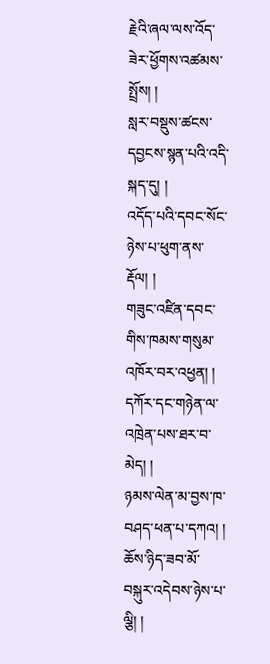རྗེའི་ཞལ་ལས་འོད་ཟེར་ཕྱོགས་འཚམས་སྤྲོས། །
སླར་བསྡུས་ཚངས་དབྱངས་སྙན་པའི་འདི་སྐད་དུ། །
འདོད་པའི་དབང་སོང་ཉེས་པ་ཕུག་ནས་རྡོལ། །
གཟུང་འཛིན་དབང་གིས་ཁམས་གསུམ་འཁོར་བར་འཕྱན། །
དཀོར་དང་གཉེན་ལ་འཁྲེན་པས་ཐར་བ་མེད། །
ཉམས་ལེན་མ་བྱས་ཁ་བཤད་ཕན་པ་དཀའ། །
ཆོས་ཉིད་ཟབ་མོ་བསྐུར་འདེབས་ཉེས་པ་ལྕི། །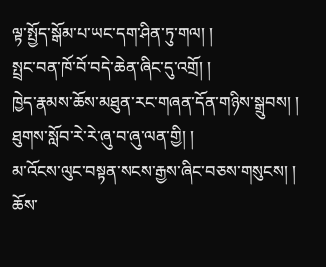ལྟ་སྤྱོད་སྒོམ་པ་ཡང་དག་ཤིན་ཏུ་གལ། །
སྤྲང་བན་ཁོ་བོ་བདེ་ཆེན་ཞིང་དུ་འགྲོ། །
ཁྱེད་རྣམས་ཆོས་མཐུན་རང་གཞན་དོན་གཉིས་སྒྲུབས། །
ཐུགས་སློབ་རེ་རེ་ཞུ་བ་ཞུ་ལན་གྱི། །
མ་འོངས་ལུང་བསྟན་སངས་རྒྱས་ཞིང་བཅས་གསུངས། །
ཆོས་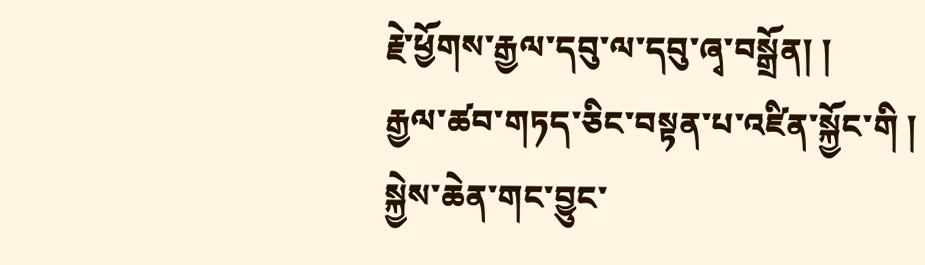རྗེ་ཕྱོགས་རྒྱལ་དབུ་ལ་དབུ་ཞྭ་བསྒྲོན། །
རྒྱལ་ཚབ་གཏད་ཅིང་བསྟན་པ་འཛིན་སྐྱོང་གི །
སྐྱེས་ཆེན་གང་བྱུང་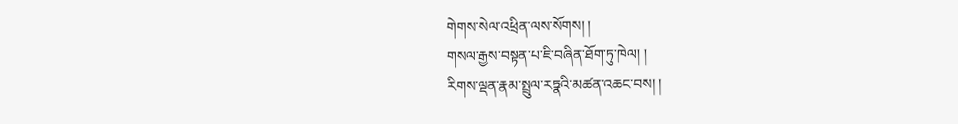གེགས་སེལ་འཕྲིན་ལས་སོགས། །
གསལ་རྒྱས་བསྟན་པ་ཇི་བཞིན་ཐོག་ཏུ་ཁེལ། །
རིགས་ལྡན་རྣམ་སྤྲུལ་རཏྣའི་མཚན་འཆང་བས། །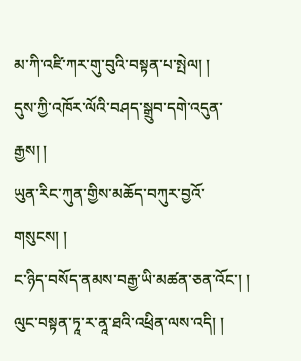མ་ཀི་འཛི་ཀར་གུ་བུའི་བསྟན་པ་སྤེལ། །
དུས་ཀྱི་འཁོར་ལོའི་བཤད་སྒྲུབ་དགེ་འདུན་རྒྱས། །
ཡུན་རིང་ཀུན་གྱིས་མཆོད་བཀུར་བྱའོ་གསུངས། །
ང་ཉིད་བསོད་ནམས་བརྒྱ་ཡི་མཚན་ཅན་འོང་། །
ལུང་བསྟན་ཏཱ་ར་ནཱ་ཐའི་འཕྲིན་ལས་འདི། །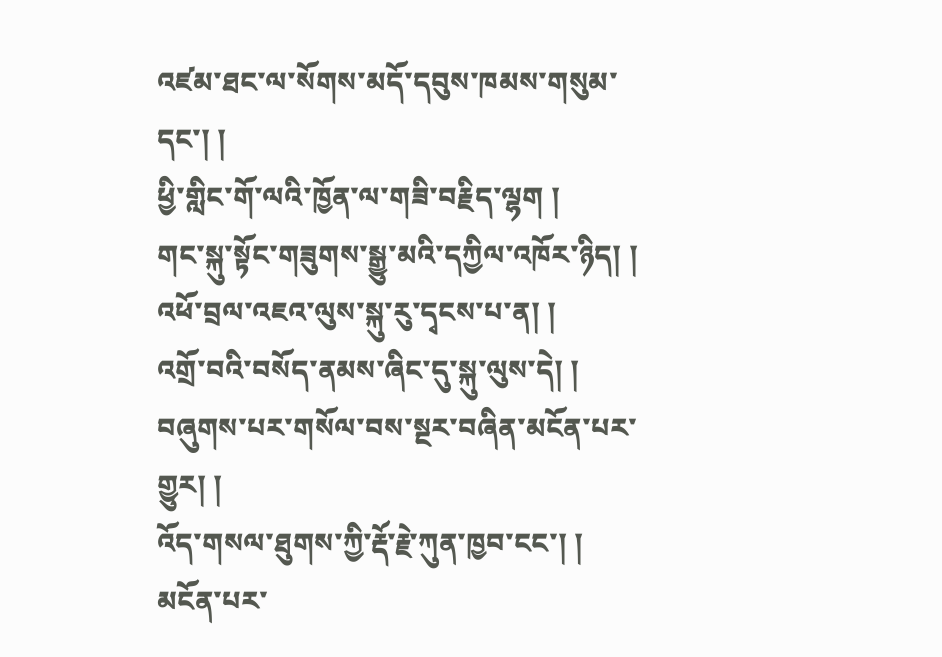འཛམ་ཐང་ལ་སོགས་མདོ་དབུས་ཁམས་གསུམ་དང་། །
ཕྱི་གླིང་གོ་ལའི་ཁྱོན་ལ་གཟི་བརྗིད་ལྷག །
གང་སྐུ་སྟོང་གཟུགས་སྒྱུ་མའི་དཀྱིལ་འཁོར་ཉིད། །
འཕོ་བྲལ་འཇའ་ལུས་སྐུ་རུ་དྭངས་པ་ན། །
འགྲོ་བའི་བསོད་ནམས་ཞིང་དུ་སྐུ་ལུས་དེ། །
བཞུགས་པར་གསོལ་བས་སྔར་བཞིན་མངོན་པར་གྱུར། །
འོད་གསལ་ཐུགས་ཀྱི་རྡོ་རྗེ་ཀུན་ཁྱབ་ངང་། །
མངོན་པར་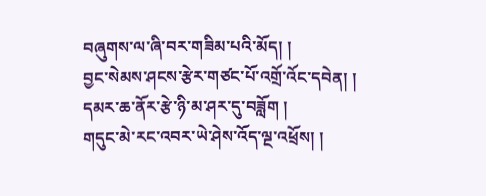བཞུགས་ལ་ཞི་བར་གཟིམ་པའི་མོད། །
བྱང་སེམས་ཤངས་རྩེར་གཙང་པོ་འགྲོ་འོང་དབེན། །
དམར་ཆ་ནོར་རྩེ་ཉི་མ་ཤར་དུ་བཟློག །
གདུང་མེ་རང་འབར་ཡེ་ཤེས་འོད་ལྔ་འཕྲོས། །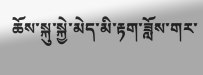ཆོས་སྐུ་སྐྱེ་མེད་མི་རྟག་ཟློས་གར་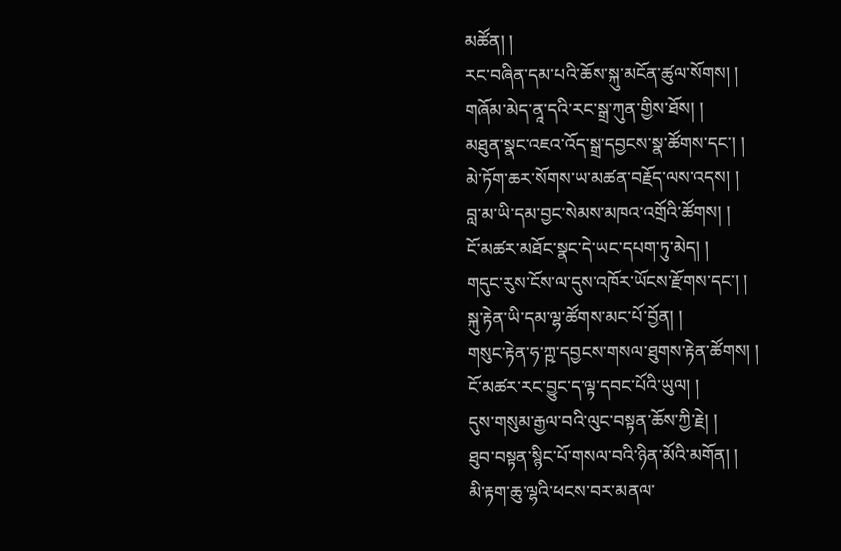མཚོན། །
རང་བཞིན་དམ་པའི་ཆོས་སྐུ་མངོན་ཚུལ་སོགས། །
གཞོམ་མེད་ནཱ་དའི་རང་སྒྲ་ཀུན་གྱིས་ཐོས། །
མཐུན་སྣང་འཇའ་འོད་སྒྲ་དབྱངས་སྣ་ཚོགས་དང་། །
མེ་ཏོག་ཆར་སོགས་ཡ་མཚན་བརྗོད་ལས་འདས། །
བླ་མ་ཡི་དམ་བྱང་སེམས་མཁའ་འགྲོའི་ཚོགས། །
ངོ་མཚར་མཐོང་སྣང་དེ་ཡང་དཔག་ཏུ་མེད། །
གདུང་རུས་ངོས་ལ་དུས་འཁོར་ཡོངས་རྫོགས་དང་། །
སྐུ་རྟེན་ཡི་དམ་ལྷ་ཚོགས་མང་པོ་བྱོན། །
གསུང་རྟེན་ཧ་ཀྵ་དབྱངས་གསལ་ཐུགས་རྟེན་ཚོགས། །
ངོ་མཚར་རང་བྱུང་ད་ལྟ་དབང་པོའི་ཡུལ། །
དུས་གསུམ་རྒྱལ་བའི་ལུང་བསྟན་ཆོས་ཀྱི་རྗེ། །
ཐུབ་བསྟན་སྙིང་པོ་གསལ་བའི་ཉིན་མོའི་མགོན། །
མི་རྟག་ཆུ་ལྷའི་ཕངས་བར་མནལ་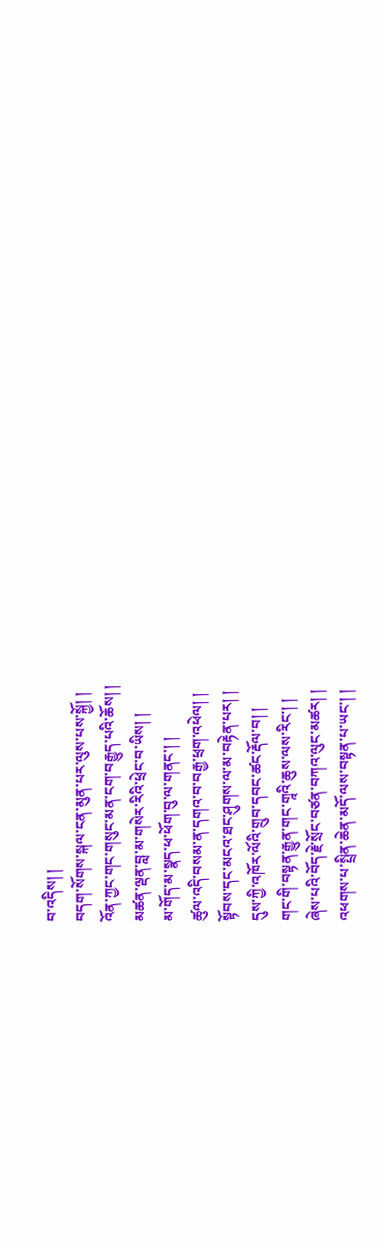བ་འདིས། །
བདག་སོགས་སྐལ་ངན་མུན་པར་ལུས་པས་སྐྱོ། །
འོན་ཀྱང་གང་གསུང་མན་ངག་བརྒྱུད་པའི་ཆོས། །
མཚན་ལྡན་བླ་མ་གསེར་རིའི་ཕྲེང་བ་ཡིས། །
མ་གོད་མ་སྣད་ཕ་ཕོག་བུ་ལ་གནང་། །
ཚུལ་འདི་བསམ་ན་དགའ་བ་བརྒྱ་ཕྲག་འཕེལ། །
སྟོབས་དང་མངའ་ཐང་ཤུགས་ལ་མ་བརྟེན་པར། །
དུས་ཀྱི་འཁོར་ལོའི་གྲུབ་དབང་ཚང་རྡོལ་བ། །
གང་གི་བསྟན་རྒྱུན་གང་གཱའི་ཆུས་ལས་རིང་། །
ཞེས་པའི་བོད་རྗེ་སྲོང་བཙན་བཀའ་ལུང་མཚར། །
འཕགས་པ་སྤྲིན་ཆེན་མདོ་ལས་བསྟན་པ་ཡང་། །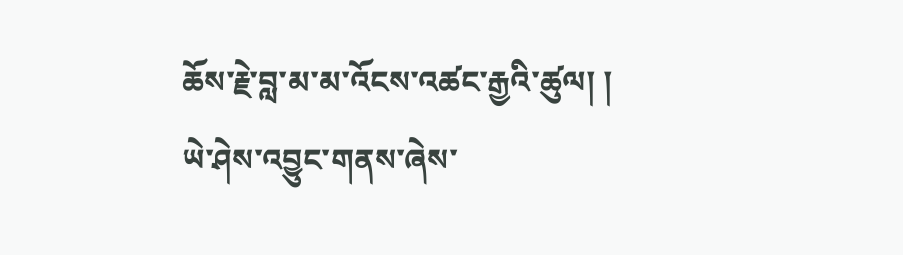ཆོས་རྗེ་བླ་མ་མ་འོངས་འཚང་རྒྱའི་ཚུལ། །
ཡེ་ཤེས་འབྱུང་གནས་ཞེས་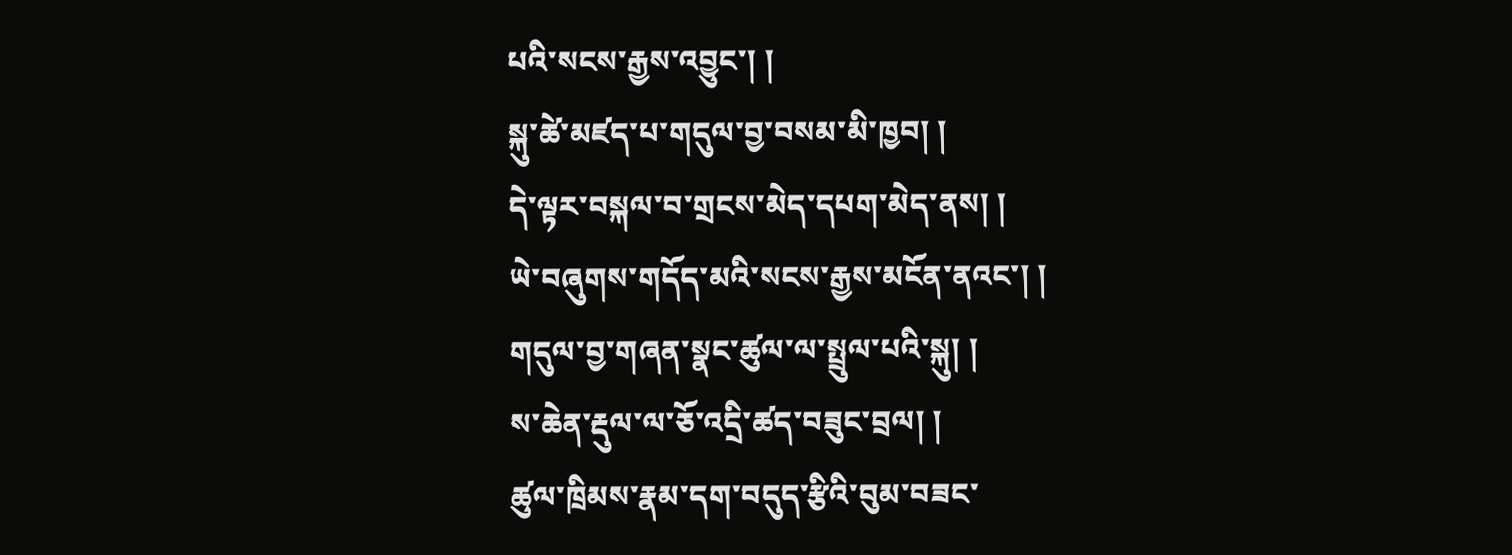པའི་སངས་རྒྱས་འབྱུང་། །
སྐུ་ཚེ་མཛད་པ་གདུལ་བྱ་བསམ་མི་ཁྱབ། །
དེ་ལྟར་བསྐལ་བ་གྲངས་མེད་དཔག་མེད་ནས། །
ཡེ་བཞུགས་གདོད་མའི་སངས་རྒྱས་མངོན་ནའང་། །
གདུལ་བྱ་གཞན་སྣང་ཚུལ་ལ་སྤྲུལ་པའི་སྐུ། །
ས་ཆེན་རྡུལ་ལ་ཅོ་འདྲི་ཚད་བཟུང་བྲལ། །
ཚུལ་ཁྲིམས་རྣམ་དག་བདུད་རྩིའི་བུམ་བཟང་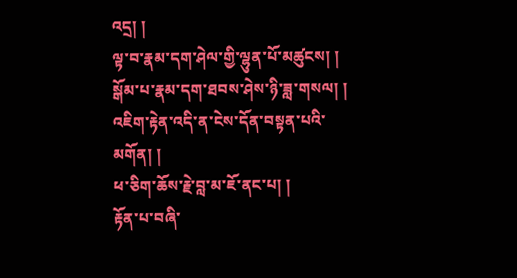འདྲ། །
ལྟ་བ་རྣམ་དག་ཤེལ་གྱི་ལྷུན་པོ་མཚུངས། །
སྒོམ་པ་རྣམ་དག་ཐབས་ཤེས་ཉི་ཟླ་གསལ། །
འཇིག་རྟེན་འདི་ན་ངེས་དོན་བསྟན་པའི་མགོན། །
ཕ་ཅིག་ཆོས་རྗེ་བླ་མ་ཇོ་ནང་པ། །
རྟོན་པ་བཞི་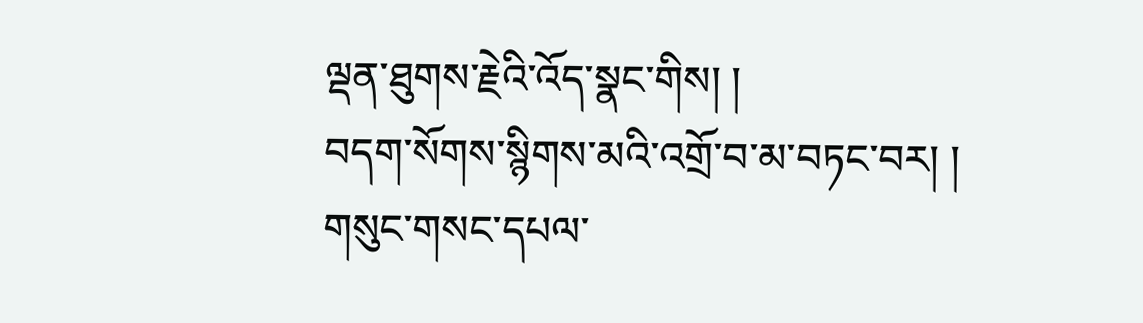ལྡན་ཐུགས་རྗེའི་འོད་སྣང་གིས། །
བདག་སོགས་སྙིགས་མའི་འགྲོ་བ་མ་བཏང་བར། །
གསུང་གསང་དཔལ་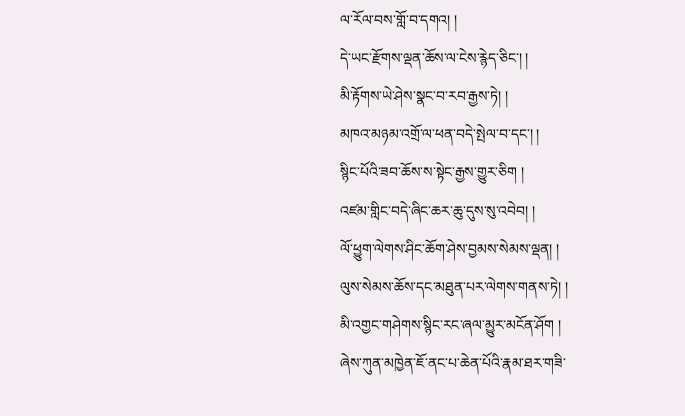ལ་རོལ་བས་གློ་བ་དགའ། །
དེ་ཡང་རྫོགས་ལྡན་ཆོས་ལ་ངེས་རྙེད་ཅིང་། །
མི་རྟོགས་ཡེ་ཤེས་སྣང་བ་རབ་རྒྱས་ཏེ། །
མཁའ་མཉམ་འགྲོ་ལ་ཕན་བདེ་སྤེལ་བ་དང་། །
སྙིང་པོའི་ཟབ་ཆོས་ས་སྟེང་རྒྱས་གྱུར་ཅིག །
འཛམ་གླིང་བདེ་ཞིང་ཆར་ཆུ་དུས་སུ་འབེབ། །
ལོ་ཕྱུག་ལེགས་ཤིང་ཆོག་ཤེས་བྱམས་སེམས་ལྡན། །
ལུས་སེམས་ཆོས་དང་མཐུན་པར་ལེགས་གནས་ཏེ། །
མི་འགྱང་གཤེགས་སྙིང་རང་ཞལ་མྱུར་མངོན་ཤོག །
ཞེས་ཀུན་མཁྱེན་ཇོ་ནང་པ་ཆེན་པོའི་རྣམ་ཐར་གཟི་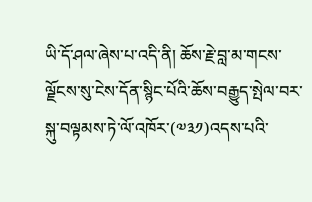ཡི་དོ་ཤལ་ཞེས་པ་འདི་ནི། ཆོས་རྗེ་བླ་མ་གངས་ལྗོངས་སུ་ངེས་དོན་སྙིང་པོའི་ཆོས་བརྒྱུད་སྤེལ་བར་སྐུ་བལྟམས་ཏེ་ལོ་འཁོར་(༧༣༡)འདས་པའི་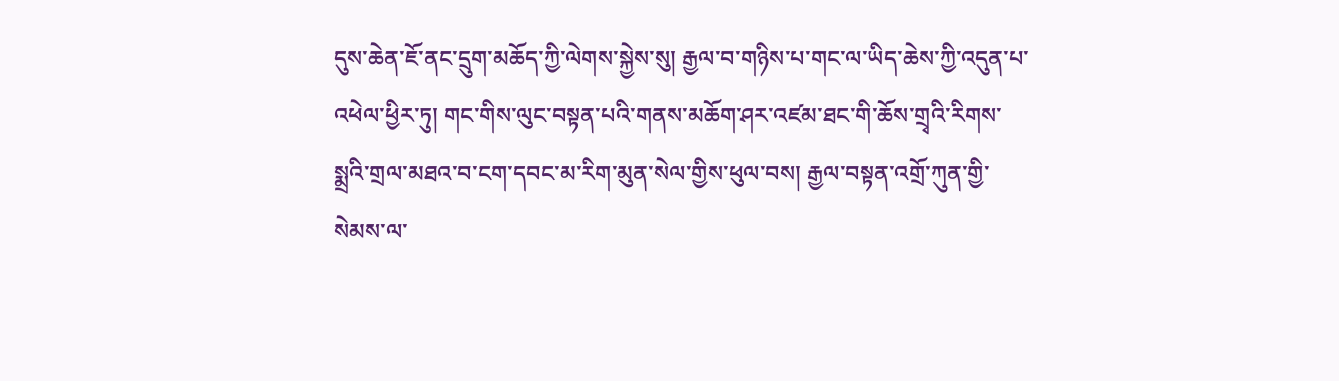དུས་ཆེན་ཇོ་ནང་དྲུག་མཆོད་ཀྱི་ལེགས་སྐྱེས་སུ། རྒྱལ་བ་གཉིས་པ་གང་ལ་ཡིད་ཆེས་ཀྱི་འདུན་པ་འཕེལ་ཕྱིར་ཏུ། གང་གིས་ལུང་བསྟན་པའི་གནས་མཆོག་ཤར་འཛམ་ཐང་གི་ཆོས་གྲྭའི་རིགས་སྨྲའི་གྲལ་མཐའ་བ་ངག་དབང་མ་རིག་མུན་སེལ་གྱིས་ཕུལ་བས། རྒྱལ་བསྟན་འགྲོ་ཀུན་གྱི་སེམས་ལ་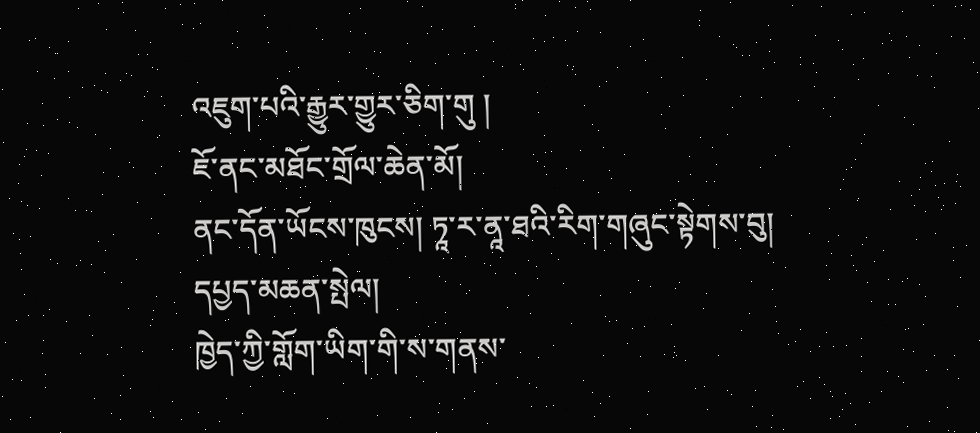འཇུག་པའི་རྒྱུར་གྱུར་ཅིག་གུ །
ཇོ་ནང་མཐོང་གྲོལ་ཆེན་མོ།
ནང་དོན་ཡོངས་ཁུངས། ཏཱ་ར་ནཱ་ཐའི་རིག་གཞུང་སྟེགས་བུ།
དཔྱད་མཆན་སྤེལ།
ཁྱེད་ཀྱི་གློག་ཡིག་གི་ས་གནས་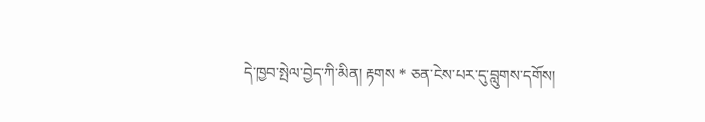དེ་ཁྱབ་སྤེལ་བྱེད་ཀི་མིན། རྟགས * ཅན་ངེས་པར་དུ་བླུགས་དགོས།